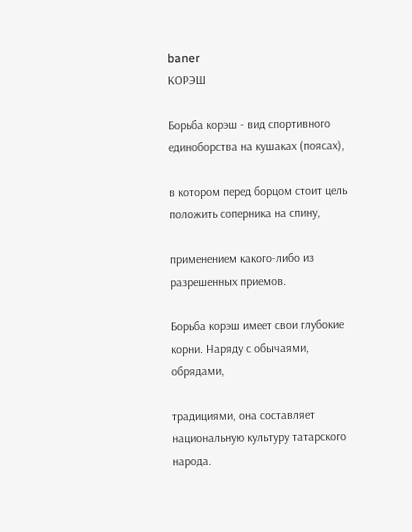baner
КОРЭШ

Борьба корэш - вид спортивного единоборства на кушаках (поясах),

в котором перед борцом стоит цель положить соперника на спину,

применением какого-либо из разрешенных приемов.

Борьба корэш имеет свои глубокие корни. Наряду с обычаями, обрядами,

традициями, она составляет национальную культуру татарского народа.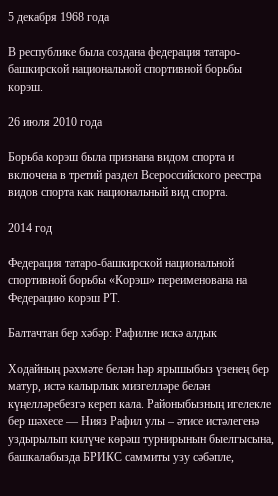5 декабря 1968 года

В республике была создана федерация татаро-башкирской национальной спортивной борьбы корэш.

26 июля 2010 года

Борьба корэш была признана видом спорта и включена в третий раздел Всероссийского реестра видов спорта как национальный вид спорта.

2014 год

Федерация татаро-башкирской национальной спортивной борьбы «Корэш» переименована на Федерацию корэш РТ.

Балтачтан бер хәбәр: Рафилне искә алдык

Ходайның рәхмәте белән һәр ярышыбыз үзенең бер матур, истә калырлык мизгелләре белән күңелләребезгә кереп кала. Районыбызның игелекле бер шәхесе — Нияз Рафил улы – әтисе истәлегенә уздырылып килүче көрәш турнирынын быелгысына, башкалабызда БРИКС саммиты узу сәбәпле,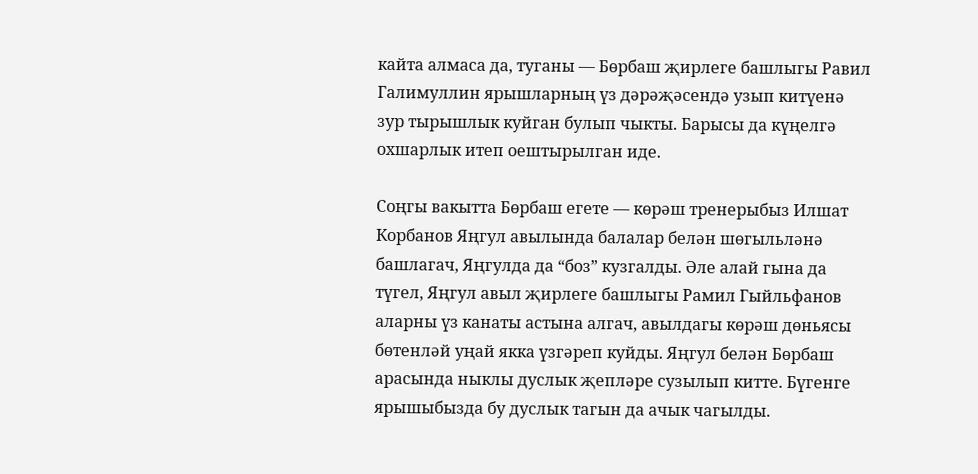кайта алмаса да, туганы — Бөрбаш җирлеге башлыгы Равил Галимуллин ярышларның үз дәрәҗәсендә узып китүенә зур тырышлык куйган булып чыкты. Барысы да күңелгә охшарлык итеп оештырылган иде.

Соңгы вакытта Бөрбаш егете — көрәш тренерыбыз Илшат Корбанов Яңгул авылында балалар белән шөгыльләнә башлагач, Яңгулда да “боз” кузгалды. Әле алай гына да түгел, Яңгул авыл җирлеге башлыгы Рамил Гыйльфанов аларны үз канаты астына алгач, авылдагы көрәш дөньясы бөтенләй уңай якка үзгәреп куйды. Яңгул белән Бөрбаш арасында ныклы дуслык җепләре сузылып китте. Бүгенге ярышыбызда бу дуслык тагын да ачык чагылды.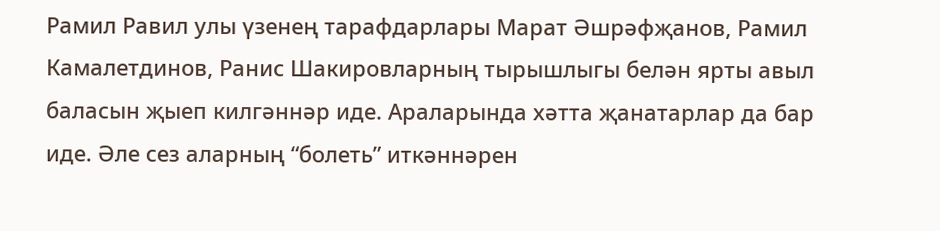Рамил Равил улы үзенең тарафдарлары Марат Әшрәфҗанов, Рамил Камалетдинов, Ранис Шакировларның тырышлыгы белән ярты авыл баласын җыеп килгәннәр иде. Араларында хәтта җанатарлар да бар иде. Әле сез аларның “болеть” иткәннәрен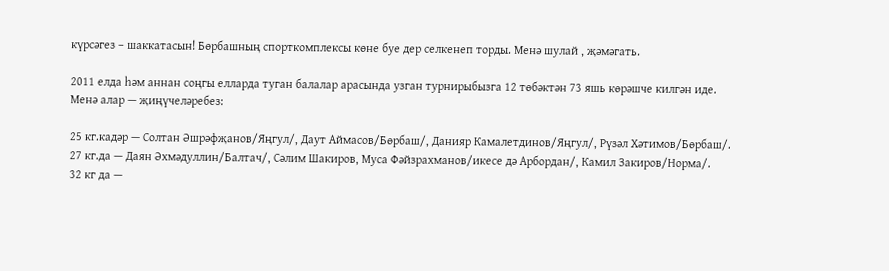күрсәгез – шаккатасын! Бөрбашның спорткомплексы көне буе дер селкенеп торды. Менә шулай , җәмәгать.

2011 елда һәм аннан соңгы елларда туган балалар арасында узган турнирыбызга 12 төбәктән 73 яшь көрәшче килгән иде. Менә алар — җиңүчеләребез:

25 кг.кадәр — Солтан Әшрәфҗанов/Яңгул/, Даут Аймасов/Бөрбаш/, Данияр Камалетдинов/Яңгул/, Рүзәл Хәтимов/Бөрбаш/.
27 кг.да — Даян Әхмәдуллин/Балтач/, Сәлим Шакиров, Муса Фәйзрахманов/икесе дә Арбордан/, Камил Закиров/Норма/.
32 кг да —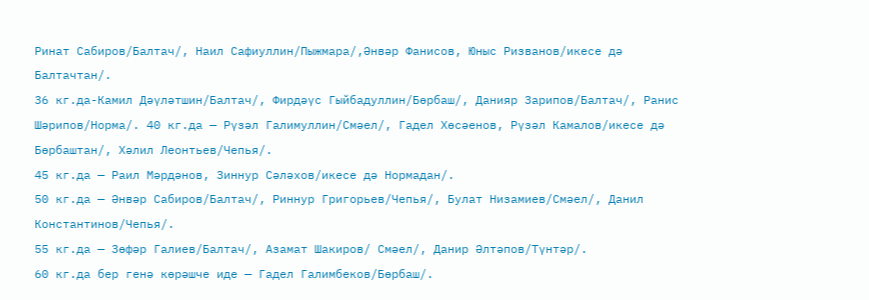Ринат Сабиров/Балтач/, Наил Сафиуллин/Пыжмара/,Әнвәр Фанисов, Юныс Ризванов/икесе дә Балтачтан/.
36 кг.да-Камил Дәүләтшин/Балтач/, Фирдәүс Гыйбадуллин/Бөрбаш/, Данияр Зарипов/Балтач/, Ранис Шәрипов/Норма/. 40 кг.да — Рүзәл Галимуллин/Смәел/, Гадел Хөсәенов, Рүзәл Камалов/икесе дә Бөрбаштан/, Хәлил Леонтьев/Чепья/.
45 кг.да — Раил Мәрдәнов, Зиннур Сәләхов/икесе дә Нормадан/.
50 кг.да — Әнвәр Сабиров/Балтач/, Риннур Григорьев/Чепья/, Булат Низамиев/Смәел/, Данил Константинов/Чепья/.
55 кг.да — Зөфәр Галиев/Балтач/, Азамат Шакиров/ Смәел/, Данир Әлтәпов/Түнтәр/.
60 кг.да бер генә көрәшче иде — Гадел Галимбеков/Бөрбаш/.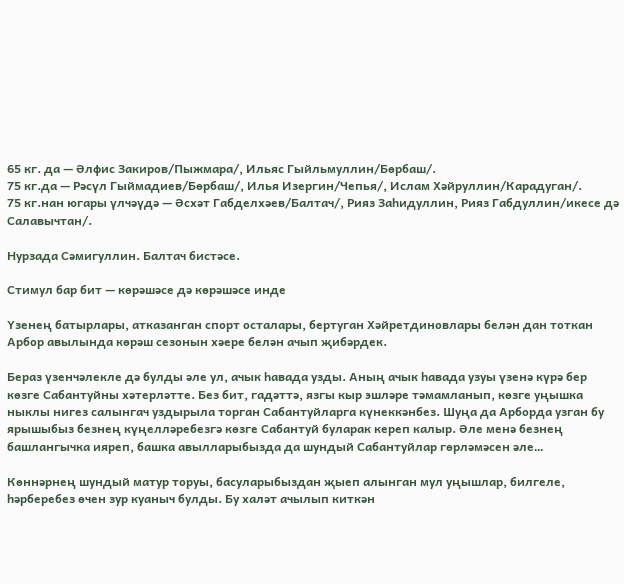65 кг. да — Әлфис Закиров/Пыжмара/, Ильяс Гыйльмуллин/Бөрбаш/.
75 кг.да — Рәсүл Гыймадиев/Бөрбаш/, Илья Изергин/Чепья/, Ислам Хәйруллин/Карадуган/.
75 кг.нан югары үлчәүдә — Әсхәт Габделхәев/Балтач/, Рияз Заһидуллин, Рияз Габдуллин/икесе дә Салавычтан/.

Нурзада Сәмигуллин. Балтач бистәсе.

Стимул бар бит — көрәшәсе дә көрәшәсе инде

Үзенең батырлары, атказанган спорт осталары, бертуган Хәйретдиновлары белән дан тоткан Арбор авылында көрәш сезонын хәере белән ачып җибәрдек.

Бераз үзенчәлекле дә булды әле ул, ачык һавада узды. Аның ачык һавада узуы үзенә күрә бер көзге Сабантуйны хәтерләтте. Без бит, гадәттә, язгы кыр эшләре тәмамланып, көзге уңышка ныклы нигез салынгач уздырыла торган Сабантуйларга күнеккәнбез. Шуңа да Арборда узган бу ярышыбыз безнең күңелләребезгә көзге Сабантуй буларак кереп калыр. Әле менә безнең башлангычка ияреп, башка авылларыбызда да шундый Сабантуйлар гөрләмәсен әле…

Көннәрнең шундый матур торуы, басуларыбыздан җыеп алынган мул уңышлар, билгеле, һәрберебез өчен зур куаныч булды. Бу халәт ачылып киткән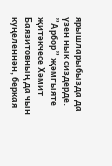ярышларыбызда да үзен нык сиздерде. ”Арбор” җәмгыяте җитәкчесе Хәмит Баязитовның да чын куңеленнән, беркая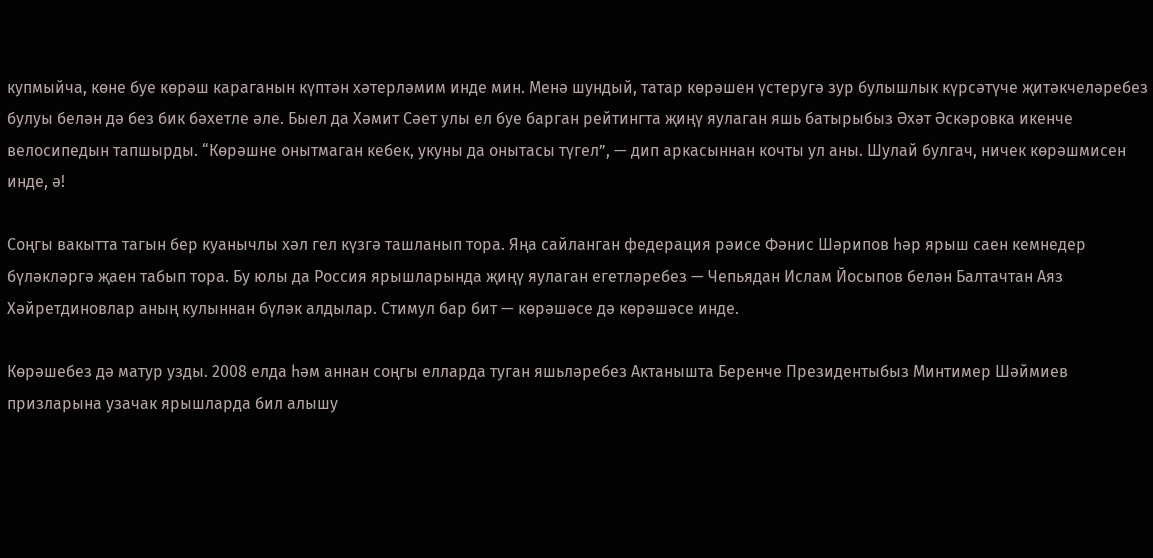купмыйча, көне буе көрәш караганын күптән хәтерләмим инде мин. Менә шундый, татар көрәшен үстеругә зур булышлык күрсәтүче җитәкчеләребез булуы белән дә без бик бәхетле әле. Быел да Хәмит Сәет улы ел буе барган рейтингта җиңү яулаган яшь батырыбыз Әхәт Әскәровка икенче велосипедын тапшырды. “Көрәшне онытмаган кебек, укуны да онытасы түгел”, — дип аркасыннан кочты ул аны. Шулай булгач, ничек көрәшмисен инде, ә!

Соңгы вакытта тагын бер куанычлы хәл гел күзгә ташланып тора. Яңа сайланган федерация рәисе Фәнис Шәрипов һәр ярыш саен кемнедер бүләкләргә җаен табып тора. Бу юлы да Россия ярышларында җиңү яулаган егетләребез — Чепьядан Ислам Йосыпов белән Балтачтан Аяз Хәйретдиновлар аның кулыннан бүләк алдылар. Стимул бар бит — көрәшәсе дә көрәшәсе инде.

Көрәшебез дә матур узды. 2008 елда һәм аннан соңгы елларда туган яшьләребез Актанышта Беренче Президентыбыз Минтимер Шәймиев призларына узачак ярышларда бил алышу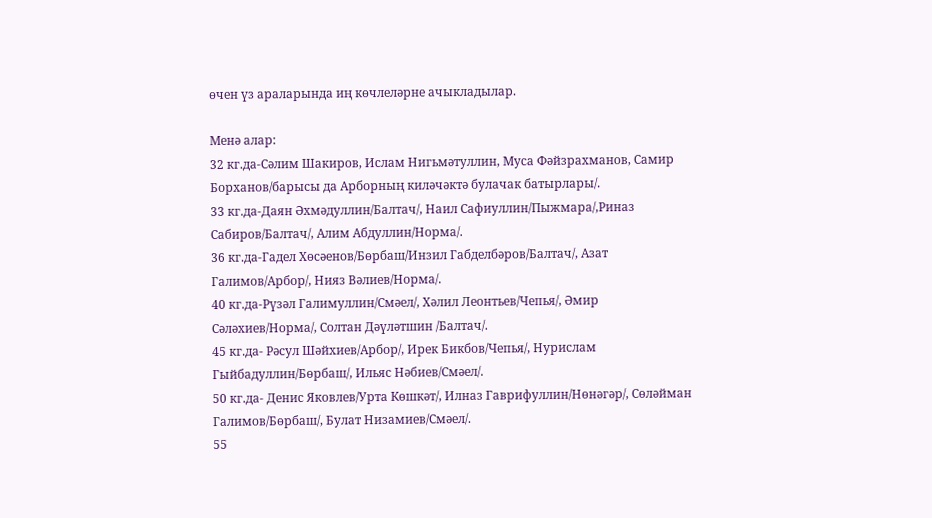өчен үз араларында иң көчлеләрне ачыкладылар.

Менә алар:
32 кг.да-Сәлим Шакиров, Ислам Нигьмәтуллин, Муса Фәйзрахманов, Самир Борханов/барысы да Арборның киләчәктә булачак батырлары/.
33 кг.да-Даян Әхмәдуллин/Балтач/, Наил Сафиуллин/Пыжмара/,Риназ Сабиров/Балтач/, Алим Абдуллин/Норма/.
36 кг.да-Гадел Хөсәенов/Бөрбаш/Инзил Габделбәров/Балтач/, Азат Галимов/Арбор/, Нияз Вәлиев/Норма/.
40 кг.да-Рүзәл Галимуллин/Смәел/, Хәлил Леонтьев/Чепья/, Әмир Сәләхиев/Норма/, Солтан Дәүләтшин /Балтач/.
45 кг.да- Рәсул Шәйхиев/Арбор/, Ирек Бикбов/Чепья/, Нурислам Гыйбадуллин/Бөрбаш/, Ильяс Нәбиев/Смәел/.
50 кг.да- Денис Яковлев/Урта Көшкәт/, Илназ Гаврифуллин/Нөнәгәр/, Сөләйман Галимов/Бөрбаш/, Булат Низамиев/Смәел/.
55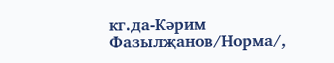кг.да-Кәрим Фазылҗанов/Норма/,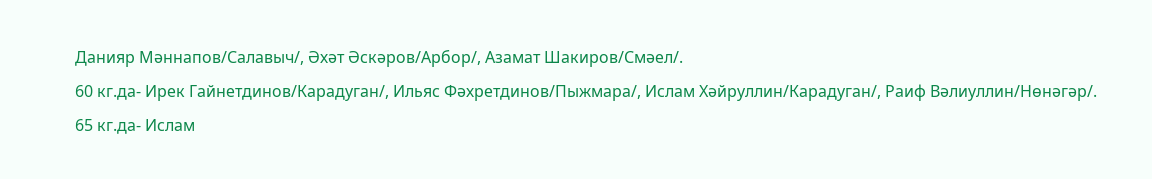Данияр Мәннапов/Салавыч/, Әхәт Әскәров/Арбор/, Азамат Шакиров/Смәел/.
60 кг.да- Ирек Гайнетдинов/Карадуган/, Ильяс Фәхретдинов/Пыжмара/, Ислам Хәйруллин/Карадуган/, Раиф Вәлиуллин/Нөнәгәр/.
65 кг.да- Ислам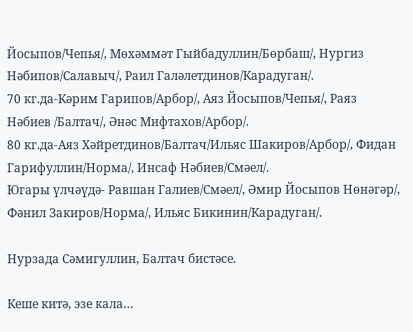Йосыпов/Чепья/, Мөхәммәт Гыйбадуллин/Бөрбаш/, Нургиз Нәбипов/Салавыч/, Раил Галәлетдинов/Карадуган/.
70 кг.да-Кәрим Гарипов/Арбор/, Аяз Йосыпов/Чепья/, Раяз Нәбиев /Балтач/, Әнәс Мифтахов/Арбор/.
80 кг.да-Аяз Хәйретдинов/Балтач/Ильяс Шакиров/Арбор/, Фидан Гарифуллин/Норма/, Инсаф Нәбиев/Смәел/.
Югары үлчәүдә- Равшан Галиев/Смәел/, Әмир Йосыпов Нөнәгәр/, Фәнил Закиров/Норма/, Ильяс Бикинин/Карадуган/.

Нурзада Сәмигуллин, Балтач бистәсе.

Кеше китә, эзе кала…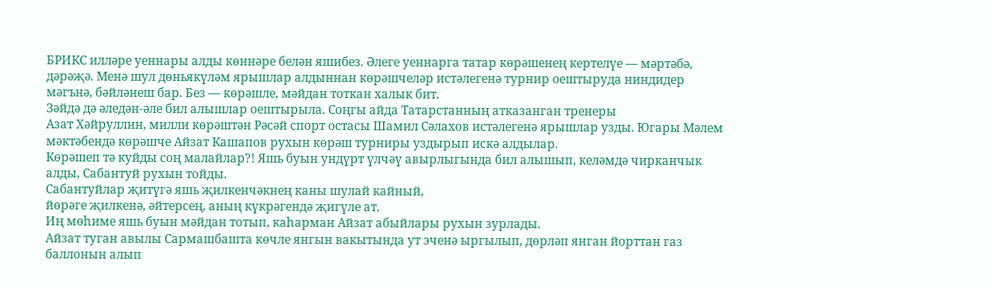БРИКС илләре уеннары алды көннәре белән яшибез. Әлеге уеннарга татар көрәшенең кертелүе — мәртәбә, дәрәҗә. Менә шул дөньякүләм ярышлар алдыннан көрәшчеләр истәлегенә турнир оештыруда ниндидер мәгънә, бәйләнеш бар. Без — көрәшле, мәйдан тоткан халык бит.
Зәйдә дә әледән-әле бил алышлар оештырыла. Соңгы айда Татарстанның атказанган тренеры
Азат Хәйруллин, милли көрәштән Рәсәй спорт остасы Шамил Сәлахов истәлегенә ярышлар узды. Югары Мәлем мәктәбендә көрәшче Айзат Кашапов рухын көрәш турниры уздырып искә алдылар.
Көрәшеп тә куйды соң малайлар?! Яшь буын ундүрт үлчәү авырлыгында бил алышып, келәмдә чирканчык алды, Сабантуй рухын тойды.
Сабантуйлар җитүгә яшь җилкенчәкнең каны шулай кайный,
йөрәге җилкенә, әйтерсең, аның күкрәгендә җигүле ат.
Иң мөһиме яшь буын мәйдан тотып, каһарман Айзат абыйлары рухын зурлады.
Айзат туган авылы Сармашбашта көчле янгын вакытында ут эченә ыргылып, дөрләп янган йорттан газ баллонын алып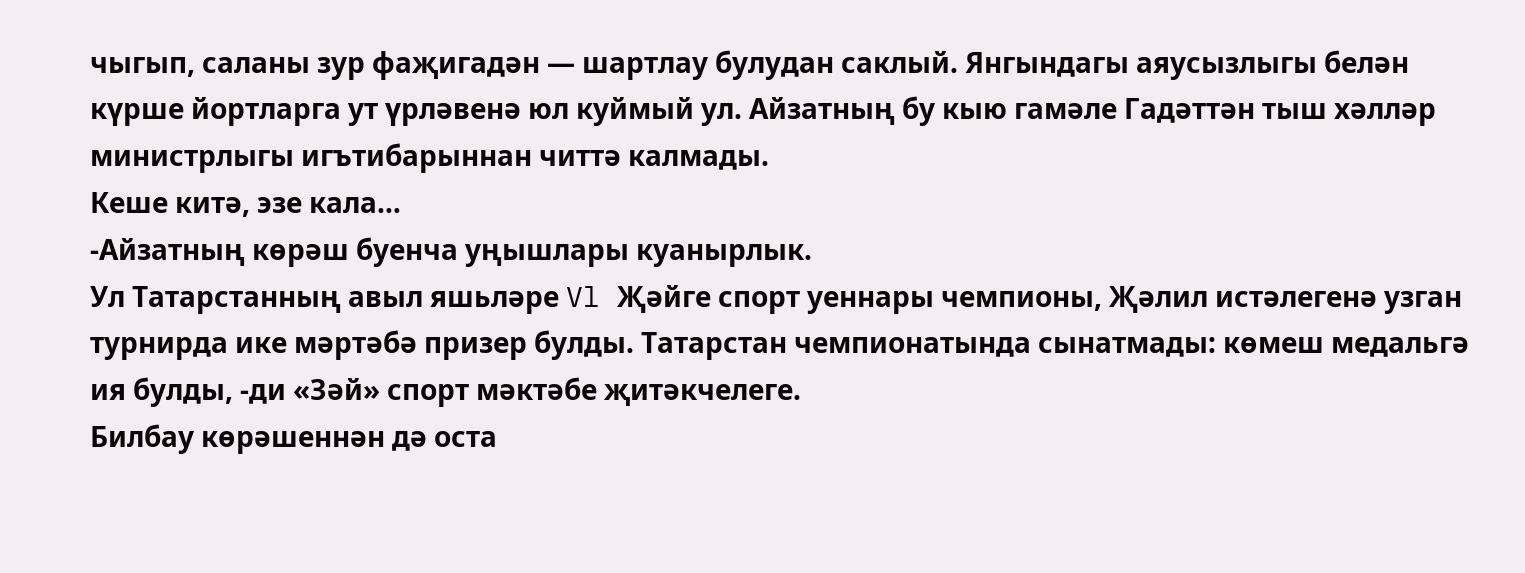чыгып, саланы зур фаҗигадән — шартлау булудан саклый. Янгындагы аяусызлыгы белән күрше йортларга ут үрләвенә юл куймый ул. Айзатның бу кыю гамәле Гадәттән тыш хәлләр министрлыгы игътибарыннан читтә калмады.
Кеше китә, эзе кала…
-Айзатның көрәш буенча уңышлары куанырлык.
Ул Татарстанның авыл яшьләре Vl Җәйге спорт уеннары чемпионы, Җәлил истәлегенә узган турнирда ике мәртәбә призер булды. Татарстан чемпионатында сынатмады: көмеш медальгә ия булды, -ди «Зәй» спорт мәктәбе җитәкчелеге.
Билбау көрәшеннән дә оста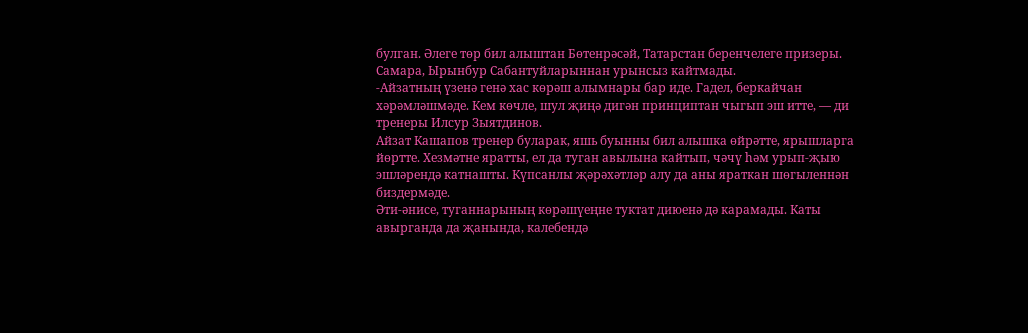булган. Әлеге төр бил алыштан Бөтенрәсәй, Татарстан беренчелеге призеры. Самара, Ырынбур Сабантуйларыннан урынсыз кайтмады.
-Айзатның үзенә генә хас көрәш алымнары бар иде. Гадел, беркайчан хәрәмләшмәде. Кем көчле, шул җиңә дигән принциптан чыгып эш итте, — ди тренеры Илсур Зыятдинов.
Айзат Кашапов тренер буларак, яшь буынны бил алышка өйрәтте, ярышларга йөртте. Хезмәтне яратты, ел да туган авылына кайтып, чәчү һәм урып-җыю эшләрендә катнашты. Күпсанлы җәрәхәтләр алу да аны яраткан шөгыленнән биздермәде.
Әти-әнисе, туганнарының көрәшүеңне туктат диюенә дә карамады. Каты авырганда да җанында, калебендә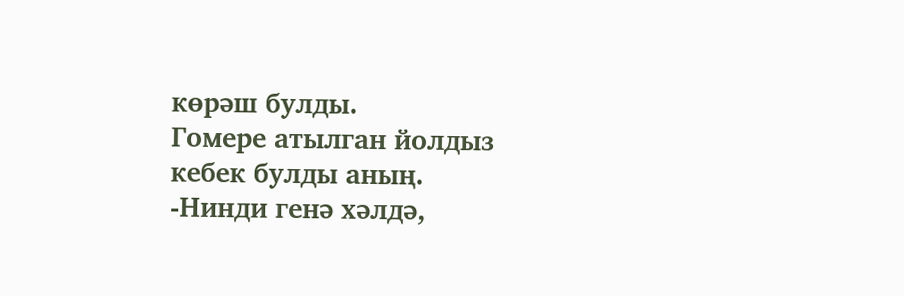көрәш булды.
Гомере атылган йолдыз кебек булды аның.
-Нинди генә хәлдә,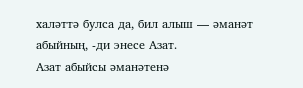халәттә булса да, бил алыш — әманәт абыйның, -ди энесе Азат.
Азат абыйсы әманәтенә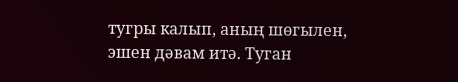тугры калып, аның шөгылен, эшен дәвам итә. Туган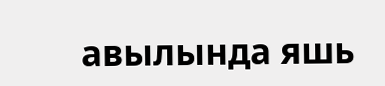авылында яшь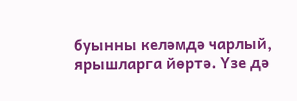буынны келәмдә чарлый, ярышларга йөртә. Үзе дә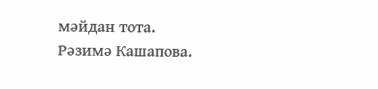мәйдан тота.
Рәзимә Кашапова.